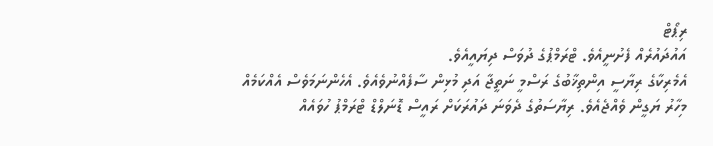ރިޕޯޓް
އައުދައުރެއް ފެށުނީއެވެ. ޓްރަމްޕުގެ ދުވަސް ދިޔައީއެވެ.
އެމެރިކާގެ ރިޔާސީ އިންތިޚާބުގެ ރަސްމީ ނަތީޖާ އަދި މުޅިން ސާފެއްނުވެއެވެ. އެހެންނަމަވެސް އެއްކަމެއް މިހާރު ޔަގީން ވެއްޖެއެވެ. ރިޔާސަތުގެ ދެވަނަ ދައުރަކަށް ރައީސް ޑޮނަލްޑް ޓްރަމްޕު ހުވައެއް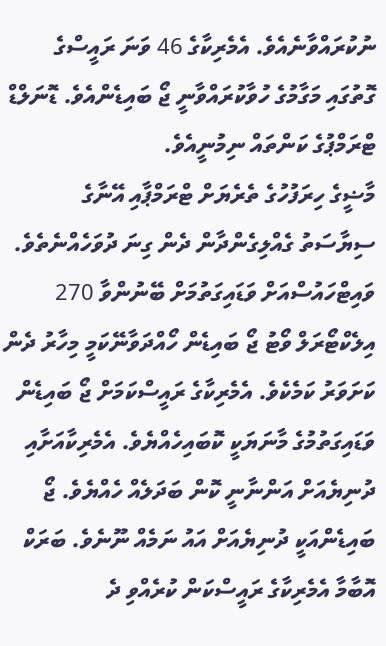ނުކުރައްވާނެއެވެ. އެމެރިކާގެ 46 ވަނަ ރައީސްގެ ގޮތުގައި މަގާމުގެ ހުވާކުރައްވާނީ ޖޯ ބައިޑެންއެވެ. ޑޮނަލްޑް ޓްރަމްޕުގެ ކަންތައް ނިމުނީއެވެ.
މާޟީގެ ހިރަފުހުގެ ތެރެޔަށް ޓްރަމްޕާއި އޭނާގެ ސިޔާސަތު ގެއްލިގެންދާން ދެން ގިނަ ދުވަހެއްނެތެވެ. ވައިޓްހައުސްއަށް ވަޑައިގަތުމަށް ބޭނުންވާ 270 އިލެކްޓޯރަލް ވޯޓު ޖޯ ބައިޑެން ހޯއްދަވާނޭކަމީ މިހާރު ދެން ކަށަވަރު ކަމެކެވެ. އެމެރިކާގެ ރައީސްކަމަށް ޖޯ ބައިޑެން ވަޑައިގަތުމުގެ މާނަޔަކީ ކޮބައިހެއްޔެވެ. އެމެރިކާއަށާއި ދުނިޔެއަށް އަންނާނީ ކޮން ބަދަލެއް ހެއްޔެވެ. ޖޯ ބައިޑެންއަކީ ދުނިޔެއަށް އައު ނަމެއް ނޫނެވެ. ބަރަކް އޮބާމާ އެމެރިކާގެ ރައީސްކަން ކުރެއްވި ދެ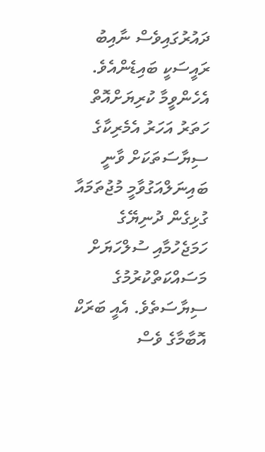ދައުރުގައިވެސް ނާއިބު ރައީސަކީ ބައިޑެންއެވެ.
އެހެންވީމާ ކުރިޔަށްއޮތް ހަތަރު އަހަރު އެމެރިކާގެ ސިޔާސަތަކަށް ވާނީ ބައިނަލްއަގުވާމީ މުޖުތަމައާ ގުޅިގެން ދުނިޔޭގެ ހަމަޖެހުމާއި ސުލްހަޔަށް މަސައްކަތްކުރުމުގެ ސިޔާސަތެވެ. އެއީ ބަރަކް އޮބާމާގެ ވެސް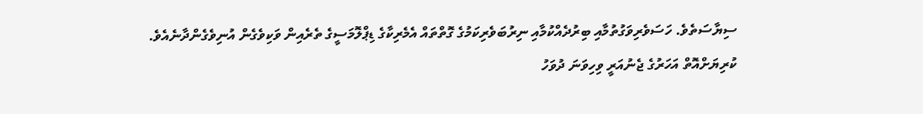ސިޔާސަތެވެ. ހަސަވެރިވަގުތުމާއި ބިރުދެއްކުމާއި ނިރުބަވެރިކަމުގެ ގޮތްތައް އެމެރިކާގެ ޑިޕްލޮމަސީގެ ތެރެއިން ވަކިވެގެން އުނިވެގެންދާނެއެވެ.
ކުރިޔަށްއޮތް އަހަރުގެ ޖެނުއަރީ ވިހިވަނަ ދުވަހު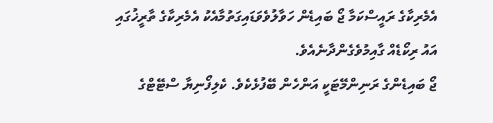އެމެރިކާގެ ރައީސްކަމާ ޖޯ ބައިޑެން ހަވާލުވެވަޑައިގަތުމާއެކު އެމެރިކާގެ ތާރީޚުގައި އައު ރިކޯޑެއް ގާއިމުވެގެންދާނެއެވެ.
ޖޯ ބައިޑެންގެ ރަނިންމޭޓަކީ އަންހެން ބޭފުޅެކެވެ. ކެލިފޯނިޔާ ސްޓޭޓްގެ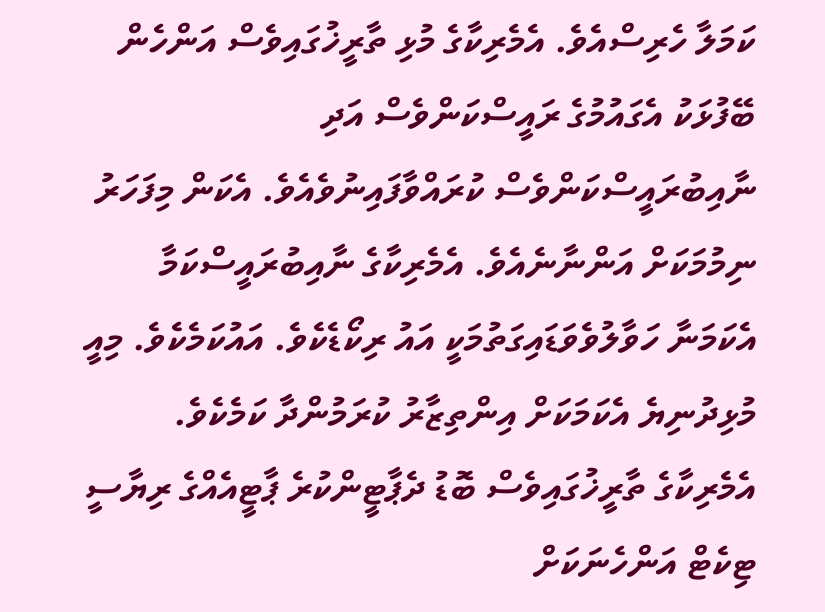ކަމަލާ ހެރިސްއެވެ. އެމެރިކާގެ މުޅި ތާރީޚުގައިވެސް އަންހެން ބޭފުޅަކު އެގައުމުގެ ރައީސްކަންވެސް އަދި ނާއިބުރައީސްކަންވެސް ކުރައްވާފައިނުވެއެވެ. އެކަން މިފަހަރު ނިމުމަކަށް އަންނާނެއެވެ. އެމެރިކާގެ ނާއިބުރައީސްކަމާ އެކަމަނާ ހަވާލުވެވަޑައިގަތުމަކީ އައު ރިކޯޑެކެވެ. އައުކަމެކެވެ. މިއީ މުޅިދުނިޔެ އެކަމަކަށް އިންތިޒާރު ކުރަމުންދާ ކަމެކެވެ.
އެމެރިކާގެ ތާރީޚުގައިވެސް ބޮޑު ދެޕާޓީންކުރެ ޕާޓީއެއްގެ ރިޔާސީ ޓިކެޓް އަންހެނަކަށް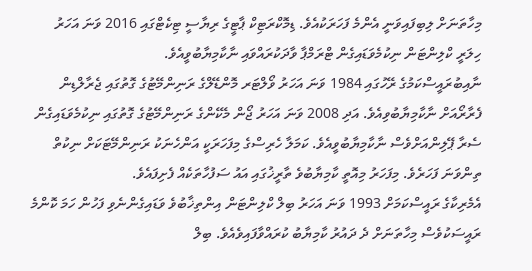މިހާތަނަށް ލިބިފައިވަނީ އެންމެ ފަހަރަކުއެވެ. ޑިމޮކްރަޓިކް ޕާޓީގެ ރިޔާސީ ޓިކެޓްގައި 2016 ވަނަ އަހަރު ހިލަރީ ކްލިންޓަން ނިކުމެވަޑައިގެން ޓްރަމްޕާ ވާދަކުރައްވައި ނާކާމިޔާބުވީއެވެ.
ނާއިބުރައީސްކަމުގެ ރޭހުގައި 1984 ވަނަ އަހަރު ވޯލްޓަރ މޮންޑޭލްގެ ރަނިންމޭޓުގެ ގޮތުގައި ޖެރާލްޑިން ފެރާރޯއަށް ނާކާމިޔާބުވިއެވެ. އަދި 2008 ވަނަ އަހަރު ޖޯން މެކޭންގެ ރަނިންމޭޓުގެ ގޮތުގައި ނިކުމެވަޑައިގެން ސެރާ ޕޭލިންއަށްވެސް ނާކާމިޔާބުވީއެވެ. ކަމަލާ ހެރިސްގެ މިފަހަރަކީ އަންހެނަކު ރަނިންމޭޓަކަށް ނިކުތް ތިންވަނަ ފަހަރެވެ. މިފަހަރު މިއޮތީ ކާމިޔާބުވެ ތާރީޚުގައި އައު ސަފުހާތަކެއް ފެށިފައެވެ.
އެމެރިކާގެ ރައީސްކަމަށް 1993 ވަނަ އަހަރު ބިލް ކްލިންޓަން އިންތިޚާބުވެ ވަޑައިގެންނެވި ފަހުން ހަމަ ކޮންމެ ރައީސަކުވެސް މިހާތަނަށް ދެ ދައުރު ކާމިޔާބު ކުރައްވާފައިވެއެވެ. ބިލް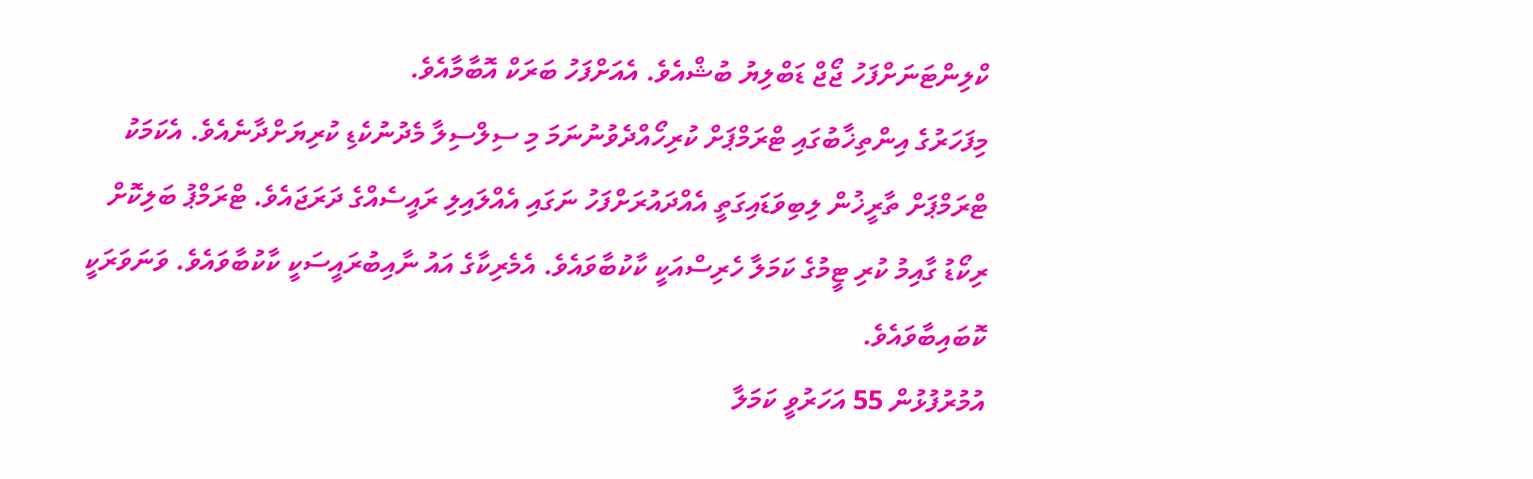ކްލިންޓަނަށްފަހު ޖޯޖް ޑަބްލިޔު ބުޝްއެވެ. އެއަށްފަހު ބަރަކް އޮބާމާއެވެ.
މިފަހަރުގެ އިންތިޚާބުގައި ޓްރަމްޕަށް ކުރިހޯއްދެވުނުނަމަ މި ސިލްސިލާ މެދުނުކެޑި ކުރިޔަށްދާނެއެވެ. އެކަމަކު ޓްރަމްޕަށް ތާރީޚުން ލިބިވަޑައިގަތީ އެއްދައުރަށްފަހު ނަގައި އެއްލައިލި ރައީސެއްގެ ދަރަޖައެވެ. ޓްރަމްޕު ބަލިކޮށް ރިކޯޑު ގާއިމު ކުރި ޓީމުގެ ކަމަލާ ހެރިސްއަކީ ކާކުބާވައެވެ. އެމެރިކާގެ އައު ނާއިބުރައީސަކީ ކާކުބާވައެވެ. ވަނަވަރަކީ ކޮބައިބާވައެވެ.
އުމުރުފުޅުން 55 އަހަރުވީ ކަމަލާ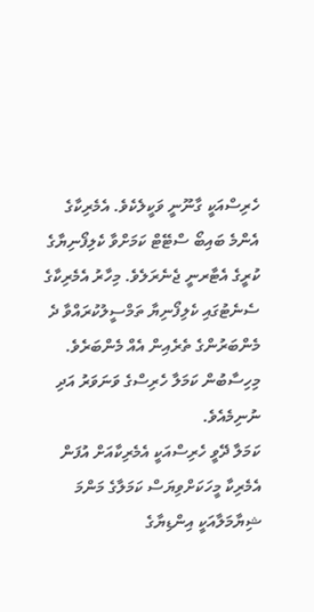ހެރިސްއަކީ ގާނޫނީ ވަކީލެކެވެ. އެމެރިކާގެ އެންމެ ބައިބޯ ސްޓޭޓް ކަމަށްވާ ކެލިފޯނިޔާގެ ކުރީގެ އެޓާރނީ ޖެނެރަލެވެ. މިހާރު އެމެރިކާގެ ސެނެޓުގައި ކެލިފޯނިޔާ ތަމްސީލުކުރައްވާ ދެ މެންބަރުންގެ ތެރެއިން އެއް މެންބަރެވެ. މިހިސާބުން ކަމަލާ ހެރިސްގެ ވަނަވަރު އަދި ނުނިމެއެވެ.
ކަމަލާ ދޭވީ ހެރިސްއަކީ އެމެރިކާއަށް އުފަން އެމެރިކާ މީހަކަށްވިޔަސް ކަމަލާގެ މަންމަ ޝިޔާމަލާއަކީ އިންޑިޔާގެ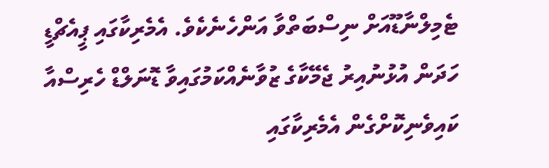ޓެމިލްނާޑޫއަށް ނިސްބަތްވާ އަންހެނެކެވެ. އެމެރިކާގައި ޕީއެޗްޑީ ހަދަން އުޅުނުއިރު ޖެމޭކާގެ ޒުވާނެއްކަމުގައިވާ ޑޮނަލްޑް ހެރިސްއާ ކައިވެނިކޮށްގެން އެމެރިކާގައި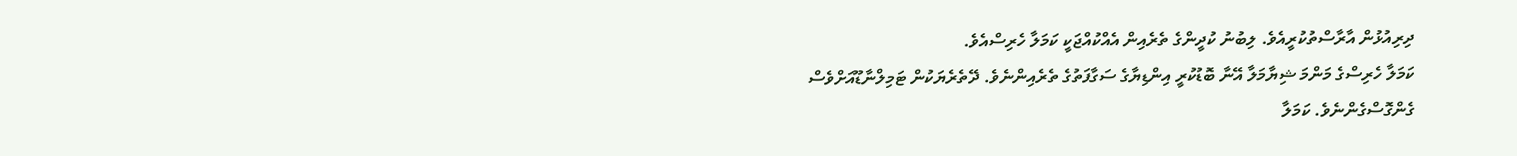ދިރިއުޅުން އާރާސްތުކުރީއެވެ. ލިބުނު ކުދީންގެ ތެރެއިން އެއްކުއްޖަކީ ކަމަލާ ހެރިސްއެވެ.
ކަމަލާ ހެރިސްގެ މަންމަ ޝިޔާމަލާ އޭނާ ބޮޑުކުރީ އިންޑިޔާގެ ސަގާފަތުގެ ތެރެއިންނެވެ. ދޭތެރެޔަކުން ޓަމިލްނާޑޫއަށްވެސް ގެންގޮސްގެންނެވެ. ކަމަލާ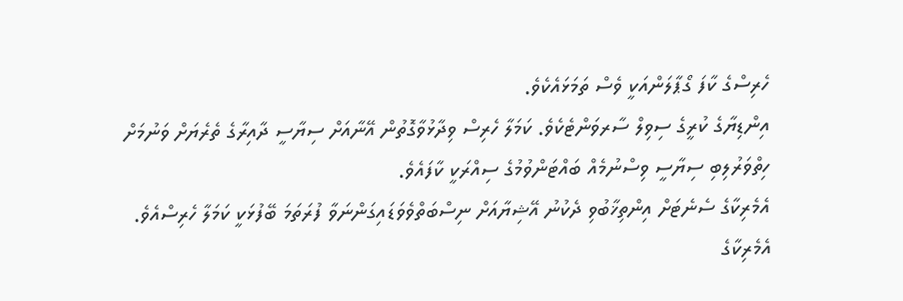ހެރިސްގެ ކާފަ ގޯޕާލަންއަކީ ވެސް ތަމަޅައެކެވެ.
އިންޑިޔާގެ ކުރީގެ ސިވިލް ސާރވަންޓެކެވެ. ކަމަލާ ހެރިސް ވިދާޅުވާގޮތުން އޭނާއަށް ސިޔާސީ ދާއިރާގެ ތެރެޔަށް ވަނުމަށް ހިތްވަރުލިބި ސިޔާސީ ވިސްނުމެއް ބައްޓަންވުމުގެ ސިއްރަކީ ކާފައެވެ.
އެމެރިކާގެ ސެނެޓަށް އިންތިޚާބުވި ދެކުނު އޭޝިޔާއަށް ނިސްބަތްވެވަޑައިގަންނަވާ ފުރަތަމަ ބޭފުޅަކީ ކަމަލާ ހެރިސްއެވެ. އެމެރިކާގެ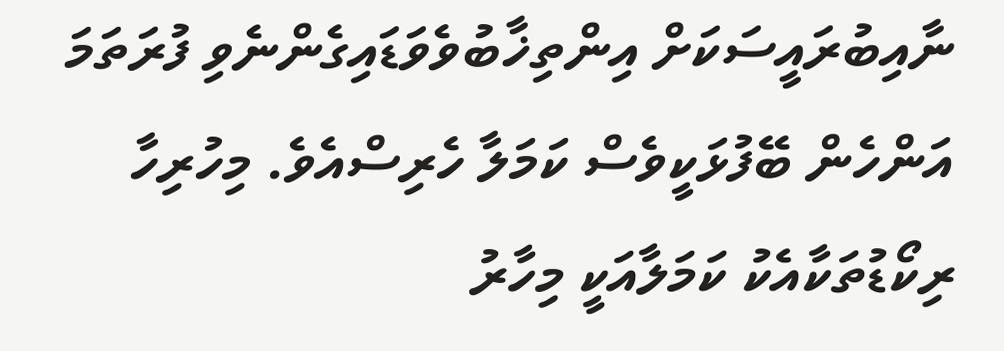ނާއިބުރައީސަކަށް އިންތިޚާބުވެވަޑައިގެންނެވި ފުރަތަމަ އަންހެން ބޭފުޅަކީވެސް ކަމަލާ ހެރިސްއެވެ. މިހުރިހާ ރިކޯޑުތަކާއެކު ކަމަލާއަކީ މިހާރު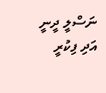ނަސްލީ ދީނީ އަދި ފިކުރީ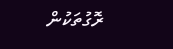ރޮގުތަކުން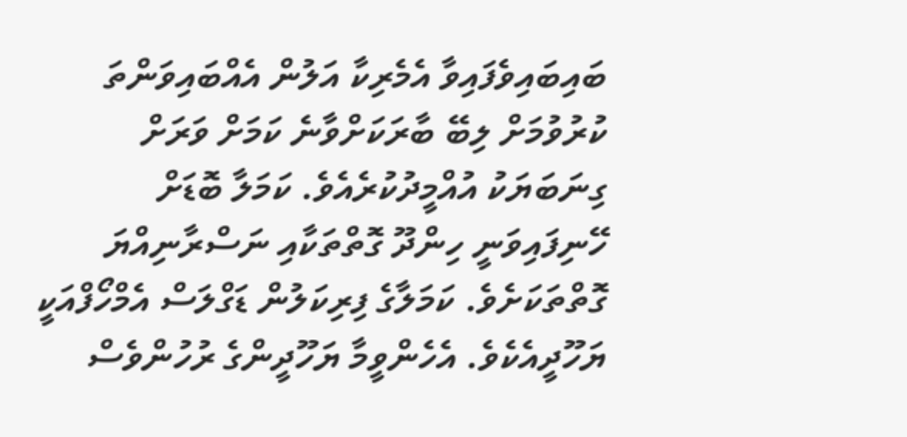ބައިބައިވެފައިވާ އެމެރިކާ އަލުން އެއްބައިވަންތަ ކުރުވުމަށް ލިބޭ ބާރަކަށްވާނެ ކަމަށް ވަރަށް ގިނަބަޔަކު އުއްމީދުކުރެއެވެ. ކަމަލާ ބޮޑަށް ހޭނިފައިވަނީ ހިންދޫ ގޮތްތަކާއި ނަސްރާނިއްޔަ ގޮތްތަކަށެވެ. ކަމަލާގެ ފިރިކަލުން ޑަގްލަސް އެމްހޯފްއަކީ ޔަހޫދީއެކެވެ. އެހެންވީމާ ޔަހޫދީންގެ ރުހުންވެސް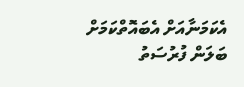އެކަމަނާއަށް އެބައޮތްކަމަށް ބަލަން ފުރުސަތު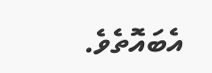އެބައޮތެވެ.